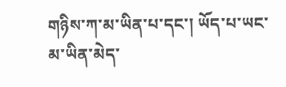གཉིས་ཀ་མ་ཡིན་པ་དང་། ཡོད་པ་ཡང་མ་ཡིན་མེད་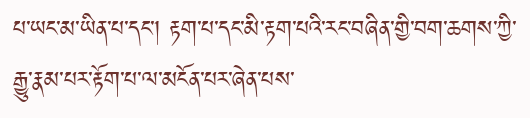པ་ཡང་མ་ཡིན་པ་དང་། རྟག་པ་དང་མི་རྟག་པའི་རང་བཞིན་གྱི་བག་ཆགས་ཀྱི་རྒྱུ་རྣམ་པར་རྟོག་པ་ལ་མངོན་པར་ཞེན་པས་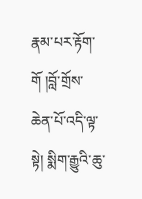རྣམ་པར་རྟོག་གོ །བློ་གྲོས་ཆེན་པོ་འདི་ལྟ་སྟེ། སྨིག་རྒྱུའི་ཆུ་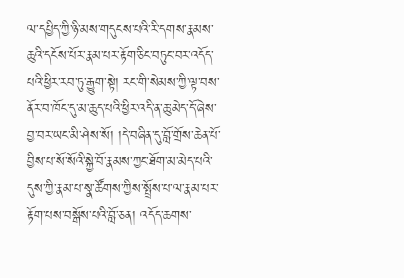ལ་དཔྱིད་ཀྱི་ཉི་མས་གདུངས་པའི་རི་དགས་རྣམས་ཆུའི་དངོས་པོར་རྣམ་པར་རྟོག་ཅིང་བཏུང་བར་འདོད་པའི་ཕྱིར་རབ་ཏུ་རྒྱུག་སྟེ། རང་གི་སེམས་ཀྱི་ལྟ་བས་ནོར་བ་ཁོང་དུ་མ་ཆུད་པའི་ཕྱིར་འདི་ན་ཆུ་མེད་དོ་ཞེས་བྱ་བར་ཡང་མི་ཤེས་སོ། །དེ་བཞིན་དུ་བློ་གྲོས་ཆེན་པོ་བྱིས་པ་སོ་སོའི་སྐྱེ་བོ་རྣམས་ཀྱང་ཐོག་མ་མེད་པའི་དུས་ཀྱི་རྣམ་པ་སྣ་ཚོགས་ཀྱིས་སྤྲོས་པ་ལ་རྣམ་པར་རྟོག་པས་བསྒོས་པའི་བློ་ཅན། འདོད་ཆགས་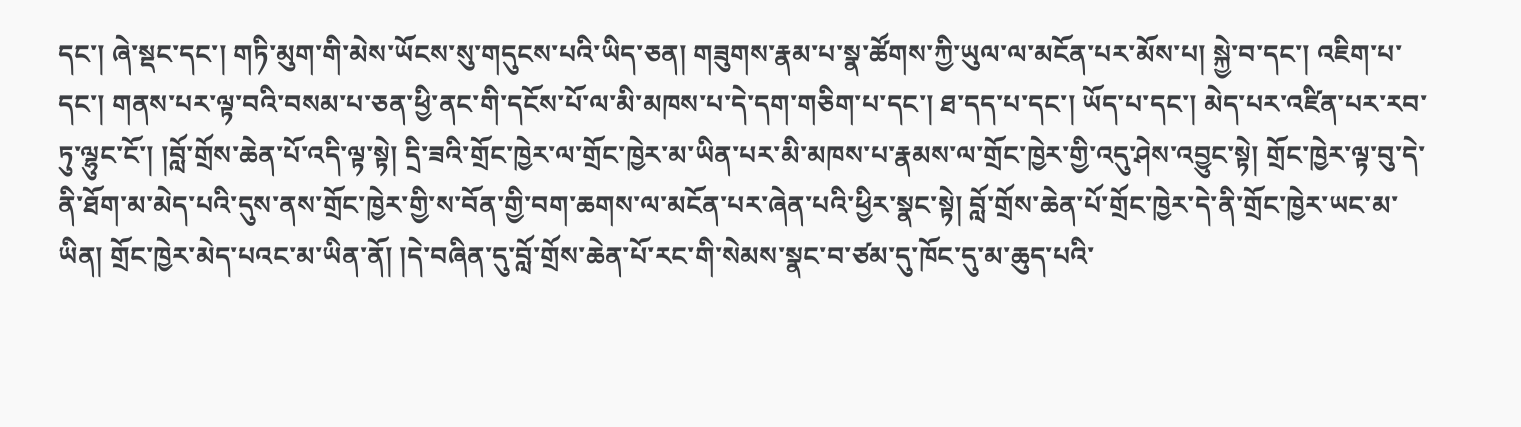དང་། ཞེ་སྡང་དང་། གཏི་མུག་གི་མེས་ཡོངས་སུ་གདུངས་པའི་ཡིད་ཅན། གཟུགས་རྣམ་པ་སྣ་ཚོགས་ཀྱི་ཡུལ་ལ་མངོན་པར་མོས་པ། སྐྱེ་བ་དང་། འཇིག་པ་དང་། གནས་པར་ལྟ་བའི་བསམ་པ་ཅན་ཕྱི་ནང་གི་དངོས་པོ་ལ་མི་མཁས་པ་དེ་དག་གཅིག་པ་དང་། ཐ་དད་པ་དང་། ཡོད་པ་དང་། མེད་པར་འཛིན་པར་རབ་ཏུ་ལྷུང་ངོ་། །བློ་གྲོས་ཆེན་པོ་འདི་ལྟ་སྟེ། དྲི་ཟའི་གྲོང་ཁྱེར་ལ་གྲོང་ཁྱེར་མ་ཡིན་པར་མི་མཁས་པ་རྣམས་ལ་གྲོང་ཁྱེར་གྱི་འདུ་ཤེས་འབྱུང་སྟེ། གྲོང་ཁྱེར་ལྟ་བུ་དེ་ནི་ཐོག་མ་མེད་པའི་དུས་ནས་གྲོང་ཁྱེར་གྱི་ས་བོན་གྱི་བག་ཆགས་ལ་མངོན་པར་ཞེན་པའི་ཕྱིར་སྣང་སྟེ། བློ་གྲོས་ཆེན་པོ་གྲོང་ཁྱེར་དེ་ནི་གྲོང་ཁྱེར་ཡང་མ་ཡིན། གྲོང་ཁྱེར་མེད་པའང་མ་ཡིན་ནོ། །དེ་བཞིན་དུ་བློ་གྲོས་ཆེན་པོ་རང་གི་སེམས་སྣང་བ་ཙམ་དུ་ཁོང་དུ་མ་ཆུད་པའི་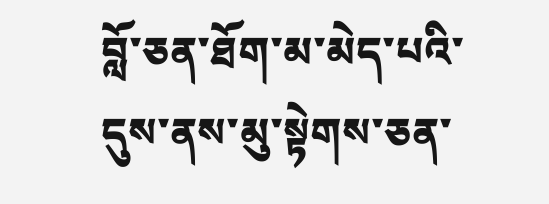བློ་ཅན་ཐོག་མ་མེད་པའི་དུས་ནས་མུ་སྟེགས་ཅན་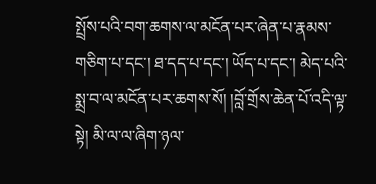སྤྲོས་པའི་བག་ཆགས་ལ་མངོན་པར་ཞེན་པ་རྣམས་གཅིག་པ་དང་། ཐ་དད་པ་དང་། ཡོད་པ་དང་། མེད་པའི་སྨྲ་བ་ལ་མངོན་པར་ཆགས་སོ། །བློ་གྲོས་ཆེན་པོ་འདི་ལྟ་སྟེ། མི་ལ་ལ་ཞིག་ཉལ་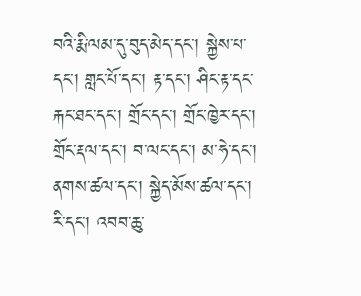བའི་རྨི་ལམ་དུ་བུད་མེད་དང་། སྐྱེས་པ་དང་། གླང་པོ་དང་། རྟ་དང་། ཤིང་རྟ་དང་རྐང་ཐང་དང་། གྲོང་དང་། གྲོང་ཁྱེར་དང་། གྲོང་རྡལ་དང་། བ་ལང་དང་། མ་ཧེ་དང་། ནགས་ཚལ་དང་། སྐྱེད་མོས་ཚལ་དང་། རི་དང་། འབབ་ཆུ་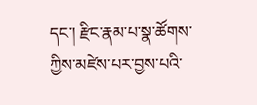དང་། རྫིང་རྣམ་པ་སྣ་ཚོགས་ཀྱིས་མཛེས་པར་བྱས་པའི་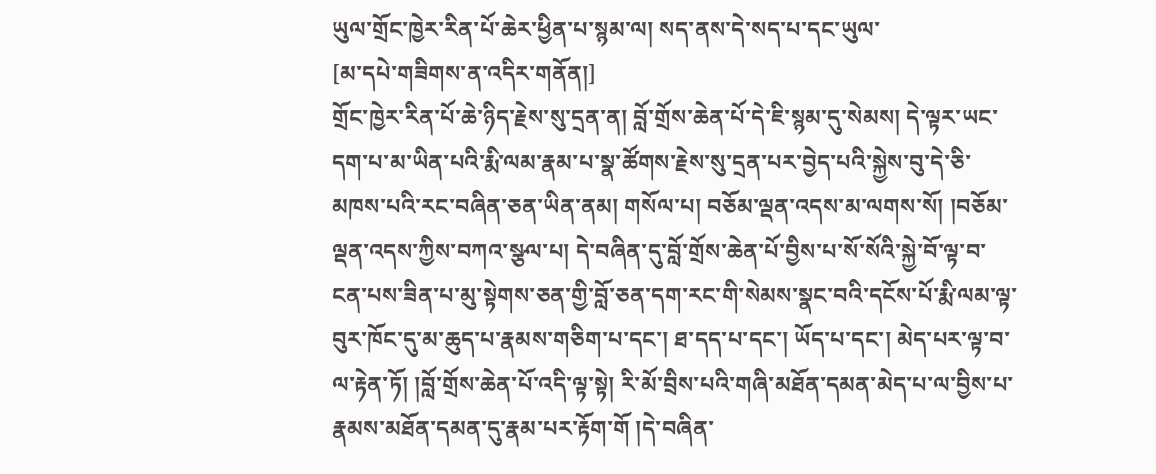ཡུལ་གྲོང་ཁྱེར་རིན་པོ་ཆེར་ཕྱིན་པ་སྙམ་ལ། སད་ནས་དེ་སད་པ་དང་ཡུལ་
[མ་དཔེ་གཟིགས་ན་འདིར་གནོན།]
གྲོང་ཁྱེར་རིན་པོ་ཆེ་ཉིད་རྗེས་སུ་དྲན་ན། བློ་གྲོས་ཆེན་པོ་དེ་ཇི་སྙམ་དུ་སེམས། དེ་ལྟར་ཡང་དག་པ་མ་ཡིན་པའི་རྨི་ལམ་རྣམ་པ་སྣ་ཚོགས་རྗེས་སུ་དྲན་པར་བྱེད་པའི་སྐྱེས་བུ་དེ་ཅི་མཁས་པའི་རང་བཞིན་ཅན་ཡིན་ནམ། གསོལ་པ། བཅོམ་ལྡན་འདས་མ་ལགས་སོ། །བཅོམ་ལྡན་འདས་ཀྱིས་བཀའ་སྩལ་པ། དེ་བཞིན་དུ་བློ་གྲོས་ཆེན་པོ་བྱིས་པ་སོ་སོའི་སྐྱེ་བོ་ལྟ་བ་ངན་པས་ཟིན་པ་མུ་སྟེགས་ཅན་གྱི་བློ་ཅན་དག་རང་གི་སེམས་སྣང་བའི་དངོས་པོ་རྨི་ལམ་ལྟ་བུར་ཁོང་དུ་མ་ཆུད་པ་རྣམས་གཅིག་པ་དང་། ཐ་དད་པ་དང་། ཡོད་པ་དང་། མེད་པར་ལྟ་བ་ལ་རྟེན་ཏོ། །བློ་གྲོས་ཆེན་པོ་འདི་ལྟ་སྟེ། རི་མོ་བྲིས་པའི་གཞི་མཐོན་དམན་མེད་པ་ལ་བྱིས་པ་རྣམས་མཐོན་དམན་དུ་རྣམ་པར་རྟོག་གོ །དེ་བཞིན་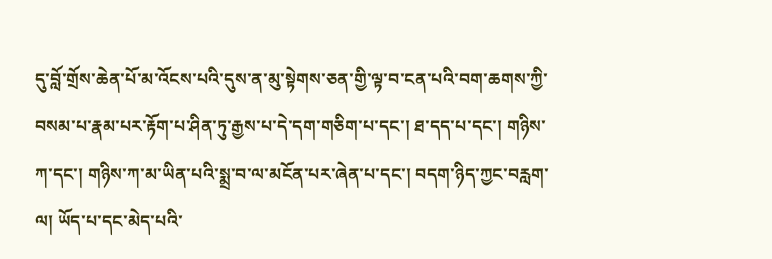དུ་བློ་གྲོས་ཆེན་པོ་མ་འོངས་པའི་དུས་ན་མུ་སྟེགས་ཅན་གྱི་ལྟ་བ་ངན་པའི་བག་ཆགས་ཀྱི་བསམ་པ་རྣམ་པར་རྟོག་པ་ཤིན་ཏུ་རྒྱས་པ་དེ་དག་གཅིག་པ་དང་། ཐ་དད་པ་དང་། གཉིས་ཀ་དང་། གཉིས་ཀ་མ་ཡིན་པའི་སྨྲ་བ་ལ་མངོན་པར་ཞེན་པ་དང་། བདག་ཉིད་ཀྱང་བརླག་ལ། ཡོད་པ་དང་མེད་པའི་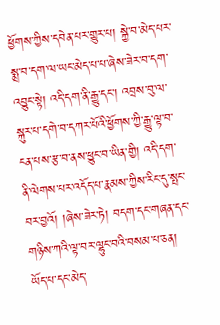ཕྱོགས་ཀྱིས་དབེན་པར་གྱུར་པ། སྐྱེ་བ་མེད་པར་སྨྲ་བ་དག་ལ་ཡང་མེད་པ་པ་ཞེས་ཟེར་བ་དག་འབྱུང་སྟེ། འདི་དག་ནི་རྒྱུ་དང་། འབྲས་བུ་ལ་སྐུར་པ་དགེ་བ་དཀར་པོའི་ཕྱོགས་ཀྱི་རྒྱུ་ལྟ་བ་ངན་པས་རྩ་བ་ནས་ཕྱུང་བ་ཡིན་གྱི། འདི་དག་ནི་ལེགས་པར་འདོད་པ་རྣམས་ཀྱིས་རིང་དུ་སྤང་བར་བྱའོ། །ཞེས་ཟེར་ཏེ། བདག་དང་གཞན་དང་གཉིས་ཀའི་ལྟ་བར་ལྷུང་བའི་བསམ་པ་ཅན། ཡོད་པ་དང་མེད་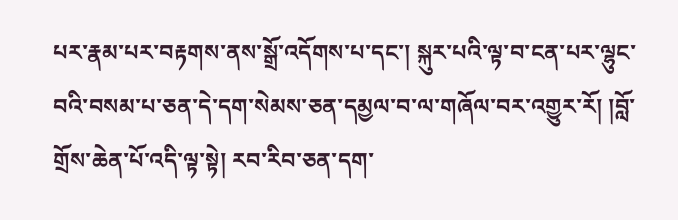པར་རྣམ་པར་བརྟགས་ནས་སྒྲོ་འདོགས་པ་དང་། སྐུར་པའི་ལྟ་བ་ངན་པར་ལྷུང་བའི་བསམ་པ་ཅན་དེ་དག་སེམས་ཅན་དམྱལ་བ་ལ་གཞོལ་བར་འགྱུར་རོ། །བློ་གྲོས་ཆེན་པོ་འདི་ལྟ་སྟེ། རབ་རིབ་ཅན་དག་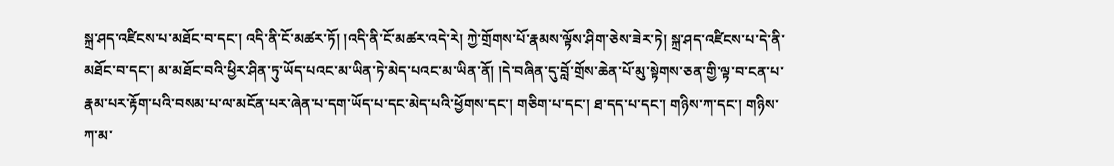སྐྲ་ཤད་འཛིངས་པ་མཐོང་བ་དང་། འདི་ནི་ངོ་མཚར་ཏོ། །འདི་ནི་ངོ་མཚར་འདེ་རེ། ཀྱེ་གྲོགས་པོ་རྣམས་ལྟོས་ཤིག་ཅེས་ཟེར་ཏེ། སྐྲ་ཤད་འཛིངས་པ་དེ་ནི་མཐོང་བ་དང་། མ་མཐོང་བའི་ཕྱིར་ཤིན་ཏུ་ཡོད་པའང་མ་ཡིན་ཏེ་མེད་པའང་མ་ཡིན་ནོ། །དེ་བཞིན་དུ་བློ་གྲོས་ཆེན་པོ་མུ་སྟེགས་ཅན་གྱི་ལྟ་བ་ངན་པ་རྣམ་པར་རྟོག་པའི་བསམ་པ་ལ་མངོན་པར་ཞེན་པ་དག་ཡོད་པ་དང་མེད་པའི་ཕྱོགས་དང་། གཅིག་པ་དང་། ཐ་དད་པ་དང་། གཉིས་ཀ་དང་། གཉིས་ཀ་མ་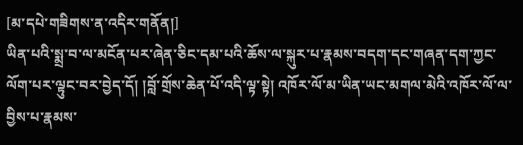[མ་དཔེ་གཟིགས་ན་འདིར་གནོན།]
ཡིན་པའི་སྨྲ་བ་ལ་མངོན་པར་ཞེན་ཅིང་དམ་པའི་ཆོས་ལ་སྐུར་པ་རྣམས་བདག་དང་གཞན་དག་ཀྱང་ལོག་པར་ལྟུང་བར་བྱེད་དོ། །བློ་གྲོས་ཆེན་པོ་འདི་ལྟ་སྟེ། འཁོར་ལོ་མ་ཡིན་ཡང་མགལ་མེའི་འཁོར་ལོ་ལ་བྱིས་པ་རྣམས་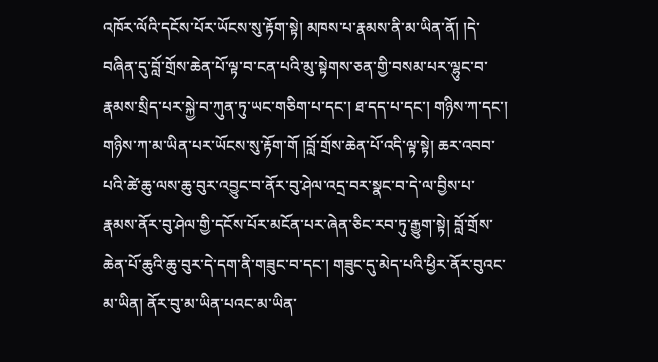འཁོར་ལོའི་དངོས་པོར་ཡོངས་སུ་རྟོག་སྟེ། མཁས་པ་རྣམས་ནི་མ་ཡིན་ནོ། །དེ་བཞིན་དུ་བློ་གྲོས་ཆེན་པོ་ལྟ་བ་ངན་པའི་མུ་སྟེགས་ཅན་གྱི་བསམ་པར་ལྷུང་བ་རྣམས་སྲིད་པར་སྐྱེ་བ་ཀུན་ཏུ་ཡང་གཅིག་པ་དང་། ཐ་དད་པ་དང་། གཉིས་ཀ་དང་། གཉིས་ཀ་མ་ཡིན་པར་ཡོངས་སུ་རྟོག་གོ །བློ་གྲོས་ཆེན་པོ་འདི་ལྟ་སྟེ། ཆར་འབབ་པའི་ཚེ་ཆུ་ལས་ཆུ་བུར་འབྱུང་བ་ནོར་བུ་ཤེལ་འདྲ་བར་སྣང་བ་དེ་ལ་བྱིས་པ་རྣམས་ནོར་བུ་ཤེལ་གྱི་དངོས་པོར་མངོན་པར་ཞེན་ཅིང་རབ་ཏུ་རྒྱུག་སྟེ། བློ་གྲོས་ཆེན་པོ་ཆུའི་ཆུ་བུར་དེ་དག་ནི་གཟུང་བ་དང་། གཟུང་དུ་མེད་པའི་ཕྱིར་ནོར་བུའང་མ་ཡིན། ནོར་བུ་མ་ཡིན་པའང་མ་ཡིན་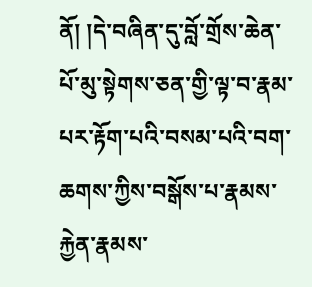ནོ། །དེ་བཞིན་དུ་བློ་གྲོས་ཆེན་པོ་མུ་སྟེགས་ཅན་གྱི་ལྟ་བ་རྣམ་པར་རྟོག་པའི་བསམ་པའི་བག་ཆགས་ཀྱིས་བསྒོས་པ་རྣམས་རྐྱེན་རྣམས་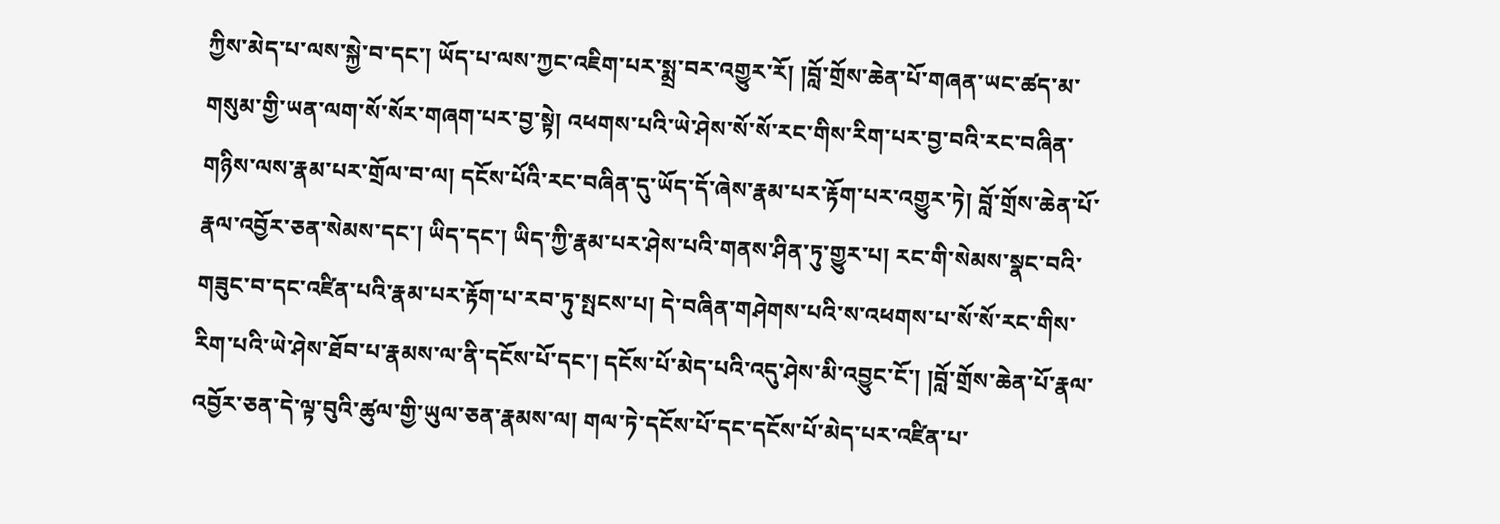ཀྱིས་མེད་པ་ལས་སྐྱེ་བ་དང་། ཡོད་པ་ལས་ཀྱང་འཇིག་པར་སྨྲ་བར་འགྱུར་རོ། །བློ་གྲོས་ཆེན་པོ་གཞན་ཡང་ཚད་མ་གསུམ་གྱི་ཡན་ལག་སོ་སོར་གཞག་པར་བྱ་སྟེ། འཕགས་པའི་ཡེ་ཤེས་སོ་སོ་རང་གིས་རིག་པར་བྱ་བའི་རང་བཞིན་གཉིས་ལས་རྣམ་པར་གྲོལ་བ་ལ། དངོས་པོའི་རང་བཞིན་དུ་ཡོད་དོ་ཞེས་རྣམ་པར་རྟོག་པར་འགྱུར་ཏེ། བློ་གྲོས་ཆེན་པོ་རྣལ་འབྱོར་ཅན་སེམས་དང་། ཡིད་དང་། ཡིད་ཀྱི་རྣམ་པར་ཤེས་པའི་གནས་ཤིན་ཏུ་གྱུར་པ། རང་གི་སེམས་སྣང་བའི་གཟུང་བ་དང་འཛིན་པའི་རྣམ་པར་རྟོག་པ་རབ་ཏུ་སྤངས་པ། དེ་བཞིན་གཤེགས་པའི་ས་འཕགས་པ་སོ་སོ་རང་གིས་རིག་པའི་ཡེ་ཤེས་ཐོབ་པ་རྣམས་ལ་ནི་དངོས་པོ་དང་། དངོས་པོ་མེད་པའི་འདུ་ཤེས་མི་འབྱུང་ངོ་། །བློ་གྲོས་ཆེན་པོ་རྣལ་འབྱོར་ཅན་དེ་ལྟ་བུའི་ཚུལ་གྱི་ཡུལ་ཅན་རྣམས་ལ། གལ་ཏེ་དངོས་པོ་དང་དངོས་པོ་མེད་པར་འཛིན་པ་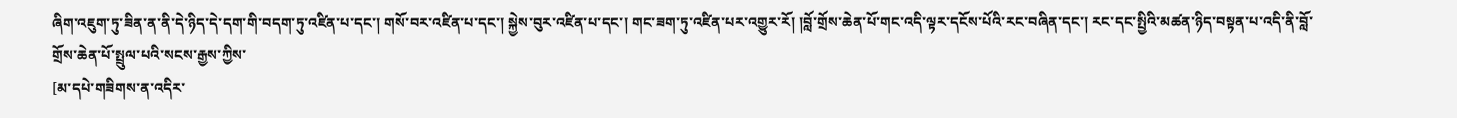ཞིག་འཇུག་ཏུ་ཟིན་ན་ནི་དེ་ཉིད་དེ་དག་གི་བདག་ཏུ་འཛིན་པ་དང་། གསོ་བར་འཛིན་པ་དང་། སྐྱེས་བུར་འཛིན་པ་དང་། གང་ཟག་ཏུ་འཛིན་པར་འགྱུར་རོ། །བློ་གྲོས་ཆེན་པོ་གང་འདི་ལྟར་དངོས་པོའི་རང་བཞིན་དང་། རང་དང་སྤྱིའི་མཚན་ཉིད་བསྟན་པ་འདི་ནི་བློ་གྲོས་ཆེན་པོ་སྤྲུལ་པའི་སངས་རྒྱས་ཀྱིས་
[མ་དཔེ་གཟིགས་ན་འདིར་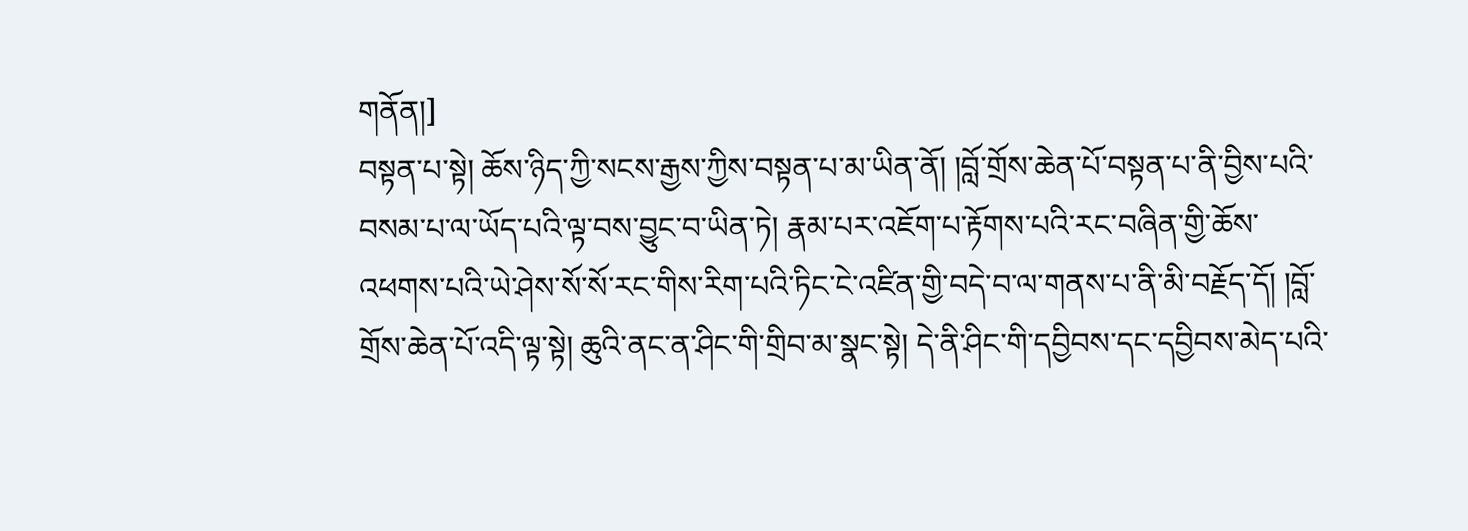གནོན།]
བསྟན་པ་སྟེ། ཆོས་ཉིད་ཀྱི་སངས་རྒྱས་ཀྱིས་བསྟན་པ་མ་ཡིན་ནོ། །བློ་གྲོས་ཆེན་པོ་བསྟན་པ་ནི་བྱིས་པའི་བསམ་པ་ལ་ཡོད་པའི་ལྟ་བས་བྱུང་བ་ཡིན་ཏེ། རྣམ་པར་འཇོག་པ་རྟོགས་པའི་རང་བཞིན་གྱི་ཆོས་འཕགས་པའི་ཡེ་ཤེས་སོ་སོ་རང་གིས་རིག་པའི་ཏིང་ངེ་འཛིན་གྱི་བདེ་བ་ལ་གནས་པ་ནི་མི་བརྗོད་དོ། །བློ་གྲོས་ཆེན་པོ་འདི་ལྟ་སྟེ། ཆུའི་ནང་ན་ཤིང་གི་གྲིབ་མ་སྣང་སྟེ། དེ་ནི་ཤིང་གི་དབྱིབས་དང་དབྱིབས་མེད་པའི་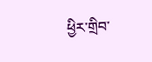ཕྱིར་གྲིབ་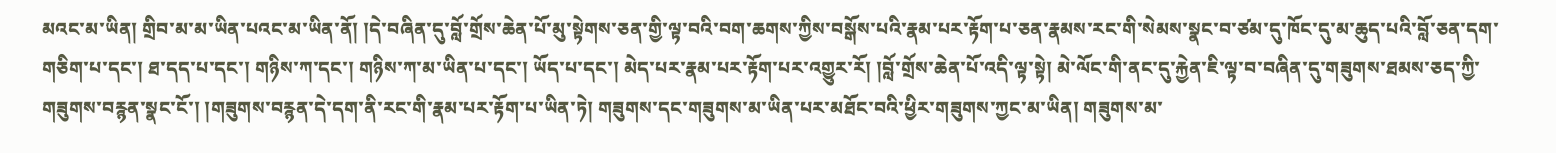མའང་མ་ཡིན། གྲིབ་མ་མ་ཡིན་པའང་མ་ཡིན་ནོ། །དེ་བཞིན་དུ་བློ་གྲོས་ཆེན་པོ་མུ་སྟེགས་ཅན་གྱི་ལྟ་བའི་བག་ཆགས་ཀྱིས་བསྒོས་པའི་རྣམ་པར་རྟོག་པ་ཅན་རྣམས་རང་གི་སེམས་སྣང་བ་ཙམ་དུ་ཁོང་དུ་མ་ཆུད་པའི་བློ་ཅན་དག་གཅིག་པ་དང་། ཐ་དད་པ་དང་། གཉིས་ཀ་དང་། གཉིས་ཀ་མ་ཡིན་པ་དང་། ཡོད་པ་དང་། མེད་པར་རྣམ་པར་རྟོག་པར་འགྱུར་རོ། །བློ་གྲོས་ཆེན་པོ་འདི་ལྟ་སྟེ། མེ་ལོང་གི་ནང་དུ་རྐྱེན་ཇི་ལྟ་བ་བཞིན་དུ་གཟུགས་ཐམས་ཅད་ཀྱི་གཟུགས་བརྙན་སྣང་ངོ་། །གཟུགས་བརྙན་དེ་དག་ནི་རང་གི་རྣམ་པར་རྟོག་པ་ཡིན་ཏེ། གཟུགས་དང་གཟུགས་མ་ཡིན་པར་མཐོང་བའི་ཕྱིར་གཟུགས་ཀྱང་མ་ཡིན། གཟུགས་མ་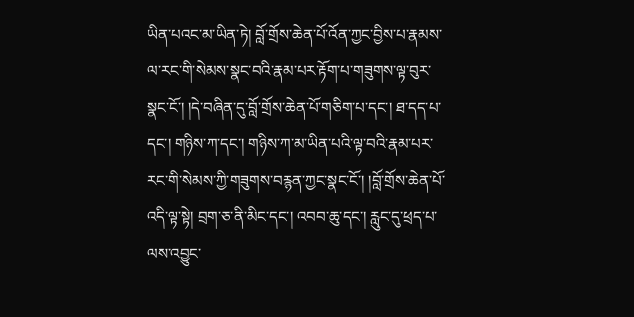ཡིན་པའང་མ་ཡིན་ཏེ། བློ་གྲོས་ཆེན་པོ་འོན་ཀྱང་བྱིས་པ་རྣམས་ལ་རང་གི་སེམས་སྣང་བའི་རྣམ་པར་རྟོག་པ་གཟུགས་ལྟ་བུར་སྣང་ངོ་། །དེ་བཞིན་དུ་བློ་གྲོས་ཆེན་པོ་གཅིག་པ་དང་། ཐ་དད་པ་དང་། གཉིས་ཀ་དང་། གཉིས་ཀ་མ་ཡིན་པའི་ལྟ་བའི་རྣམ་པར་རང་གི་སེམས་ཀྱི་གཟུགས་བརྙན་ཀྱང་སྣང་ངོ་། །བློ་གྲོས་ཆེན་པོ་འདི་ལྟ་སྟེ། བྲག་ཅ་ནི་མིང་དང་། འབབ་ཆུ་དང་། རླུང་དུ་ཕྲད་པ་ལས་འབྱུང་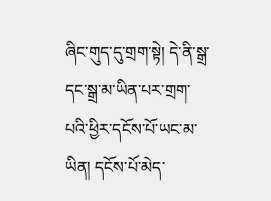ཞིང་གུད་དུ་གྲག་སྟེ། དེ་ནི་སྒྲ་དང་སྒྲ་མ་ཡིན་པར་གྲག་པའི་ཕྱིར་དངོས་པོ་ཡང་མ་ཡིན། དངོས་པོ་མེད་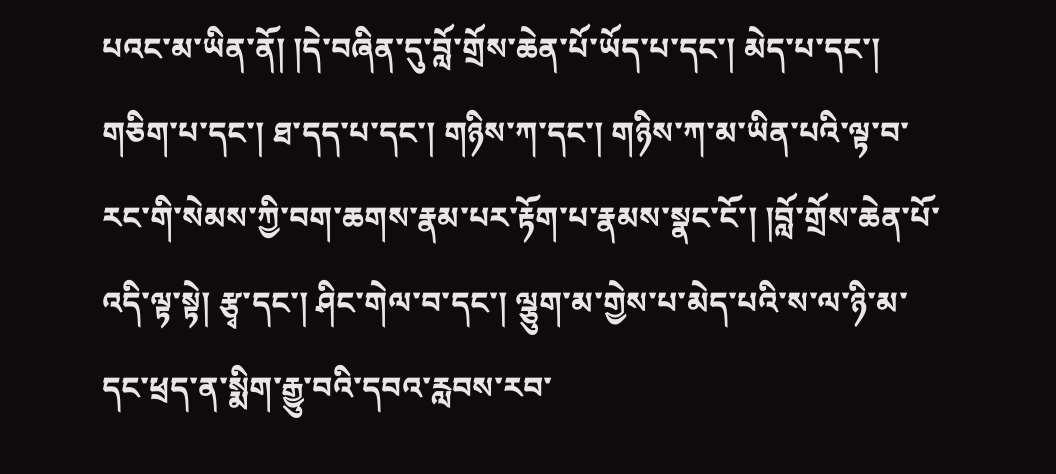པའང་མ་ཡིན་ནོ། །དེ་བཞིན་དུ་བློ་གྲོས་ཆེན་པོ་ཡོད་པ་དང་། མེད་པ་དང་། གཅིག་པ་དང་། ཐ་དད་པ་དང་། གཉིས་ཀ་དང་། གཉིས་ཀ་མ་ཡིན་པའི་ལྟ་བ་རང་གི་སེམས་ཀྱི་བག་ཆགས་རྣམ་པར་རྟོག་པ་རྣམས་སྣང་ངོ་། །བློ་གྲོས་ཆེན་པོ་འདི་ལྟ་སྟེ། རྩྭ་དང་། ཤིང་གེལ་བ་དང་། ལྕུག་མ་གྱེས་པ་མེད་པའི་ས་ལ་ཉི་མ་དང་ཕྲད་ན་སྨིག་རྒྱུ་བའི་དབའ་རླབས་རབ་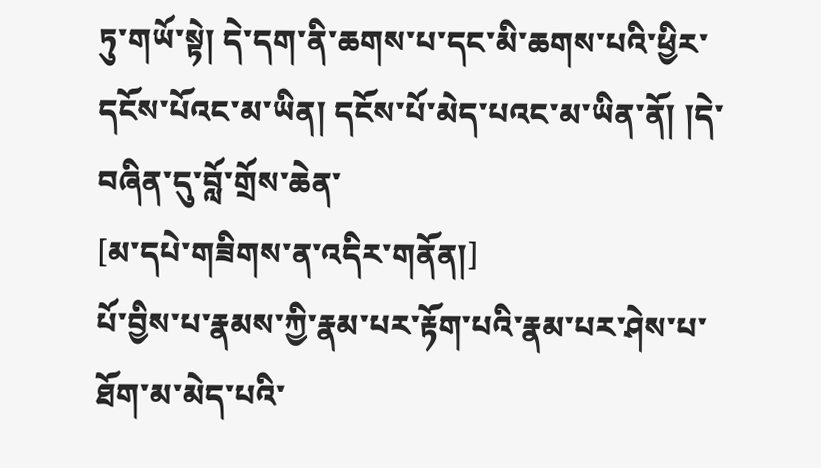ཏུ་གཡོ་སྟེ། དེ་དག་ནི་ཆགས་པ་དང་མི་ཆགས་པའི་ཕྱིར་དངོས་པོའང་མ་ཡིན། དངོས་པོ་མེད་པའང་མ་ཡིན་ནོ། །དེ་བཞིན་དུ་བློ་གྲོས་ཆེན་
[མ་དཔེ་གཟིགས་ན་འདིར་གནོན།]
པོ་བྱིས་པ་རྣམས་ཀྱི་རྣམ་པར་རྟོག་པའི་རྣམ་པར་ཤེས་པ་ཐོག་མ་མེད་པའི་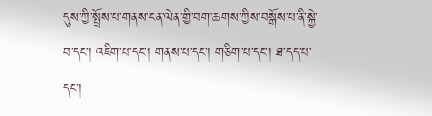དུས་ཀྱི་སྤྲོས་པ་གནས་ངན་ལེན་གྱི་བག་ཆགས་ཀྱིས་བསྒོས་པ་ནི་སྐྱེ་བ་དང་། འཇིག་པ་དང་། གནས་པ་དང་། གཅིག་པ་དང་། ཐ་དད་པ་དང་།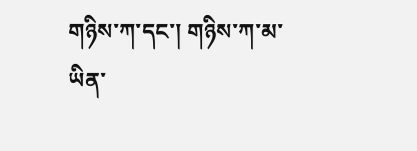གཉིས་ཀ་དང་། གཉིས་ཀ་མ་ཡིན་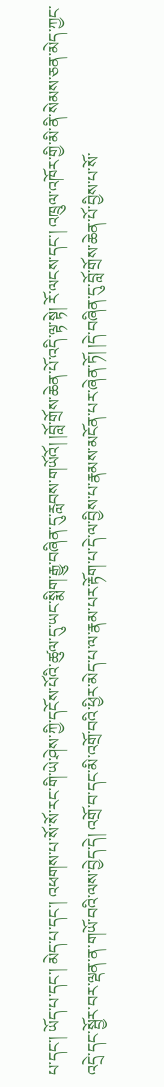པ་དང་། ཡོད་པ་དང་། མེད་པ་དང་། འཕགས་པ་སོ་སོ་རང་གི་ཡེ་ཤེས་ཀྱི་དངོས་པོའི་ཚུལ་དུ་ཡང་སྨིག་རྒྱུ་བཞིན་དུ་རླབས་གཡོའོ། །བློ་གྲོས་ཆེན་པོ་འདི་ལྟ་སྟེ། རོ་ལངས་དང་། འཁྲུལ་འཁོར་གྱི་མི་ནི་སེམས་ཅན་མེད་ཀྱང་འདྲེ་དང་སྦྱོར་བར་ལྡན་ན་གཡོ་བའི་ལས་བྱེད་དེ། འགྲོ་བ་དང་མི་འགྲོ་བའི་ཕྱིར་མེད་པ་ལ་རྣམ་པར་རྟོག་པ་དེ་ལ་བྱིས་པ་རྣམས་མངོན་པར་ཞེན་ཏོ། །དེ་བཞིན་དུ་བློ་གྲོས་ཆེན་པོ་བྱིས་པ་སོ་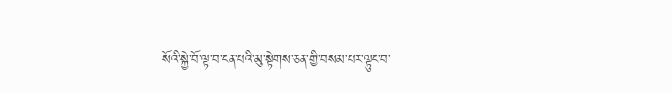སོའི་སྐྱེ་བོ་ལྟ་བ་ངན་པའི་མུ་སྟེགས་ཅན་གྱི་བསམ་པར་ལྟུང་བ་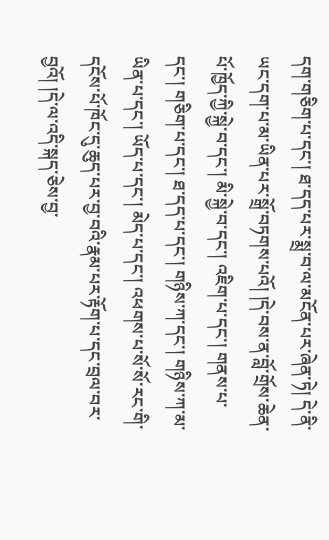དག་གཅིག་པ་དང་། ཐ་དད་པར་སྨྲ་བ་ལ་མངོན་པར་ཞེན་ཏེ། དེ་ནི་ཡང་དག་པ་མ་ཡིན་པར་སྒྲོ་བཏགས་པའོ། །དེ་བས་ན་བློ་གྲོས་ཆེན་པོ་ཁྱོད་ཀྱི་སྐྱེ་བ་དང་། མི་སྐྱེ་བ་དང་། འཇིག་པ་དང་། གནས་པ་དང་། གཅིག་པ་དང་། ཐ་དད་པ་དང་། གཉིས་ཀ་དང་། གཉིས་ཀ་མ་ཡིན་པ་དང་། ཡོད་པ་དང་། མེད་པ་དང་། འཕགས་པ་སོ་སོ་རང་གི་དངོས་པོ་ཁོང་དུ་ཆུད་པར་བྱ་བའི་རྣམ་པར་རྟོག་པ་དང་བྲལ་བར་བྱའོ། །དེ་ལ་འདི་སྐད་ཅེས་བྱ་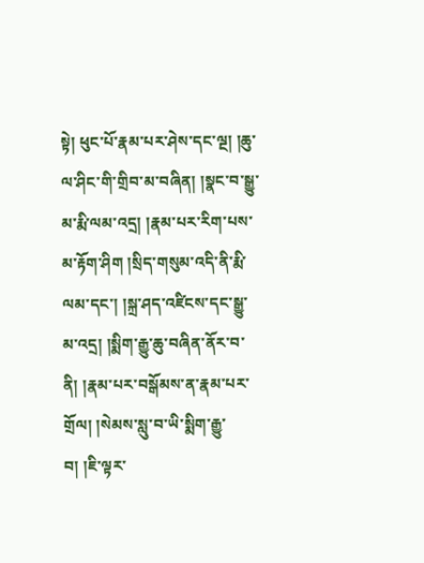སྟེ། ཕུང་པོ་རྣམ་པར་ཤེས་དང་ལྔ། །ཆུ་ལ་ཤིང་གི་གྲིབ་མ་བཞིན། །སྣང་བ་སྒྱུ་མ་རྨི་ལམ་འདྲ། །རྣམ་པར་རིག་པས་མ་རྟོག་ཤིག །སྲིད་གསུམ་འདི་ནི་རྨི་ལམ་དང་། །སྐྲ་ཤད་འཛིངས་དང་སྒྱུ་མ་འདྲ། །སྨིག་རྒྱུ་ཆུ་བཞིན་ནོར་བ་ནི། །རྣམ་པར་བསྒོམས་ན་རྣམ་པར་གྲོལ། །སེམས་སླུ་བ་ཡི་སྨིག་རྒྱུ་བ། །ཇི་ལྟར་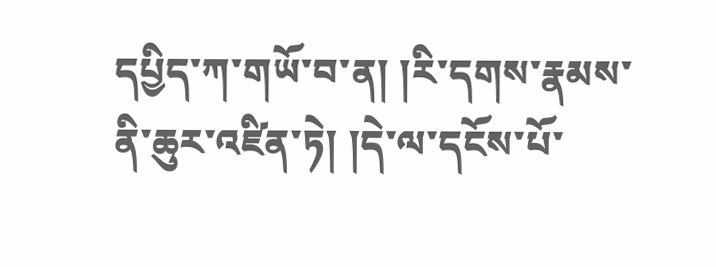དཔྱིད་ཀ་གཡོ་བ་ན། །རི་དགས་རྣམས་ནི་ཆུར་འཛིན་ཏེ། །དེ་ལ་དངོས་པོ་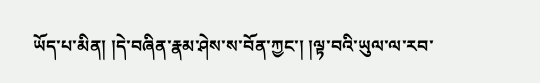ཡོད་པ་མིན། །དེ་བཞིན་རྣམ་ཤེས་ས་བོན་ཀྱང་། །ལྟ་བའི་ཡུལ་ལ་རབ་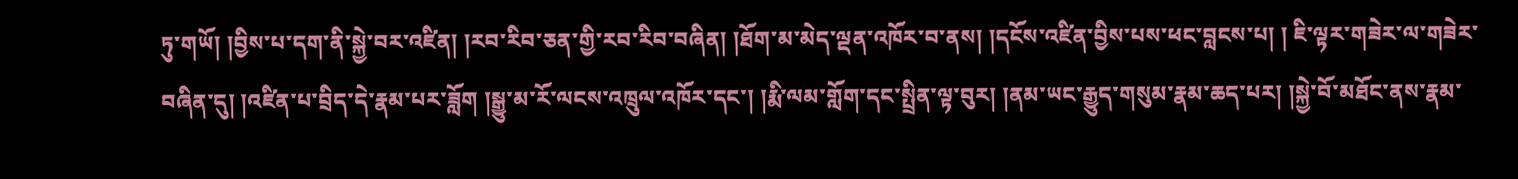ཏུ་གཡོ། །བྱིས་པ་དག་ནི་སྐྱེ་བར་འཛིན། །རབ་རིབ་ཅན་གྱི་རབ་རིབ་བཞིན། །ཐོག་མ་མེད་ལྡན་འཁོར་བ་ནས། །དངོས་འཛིན་བྱིས་པས་ཕང་བླངས་པ། ། ཇི་ལྟར་གཟེར་ལ་གཟེར་བཞིན་དུ། །འཛིན་པ་བྲིད་དེ་རྣམ་པར་ཟློག །སྒྱུ་མ་རོ་ལངས་འཁྲུལ་འཁོར་དང་། །རྨི་ལམ་གློག་དང་སྤྲིན་ལྟ་བུར། །ནམ་ཡང་རྒྱུད་གསུམ་རྣམ་ཆད་པར། །སྐྱེ་བོ་མཐོང་ནས་རྣམ་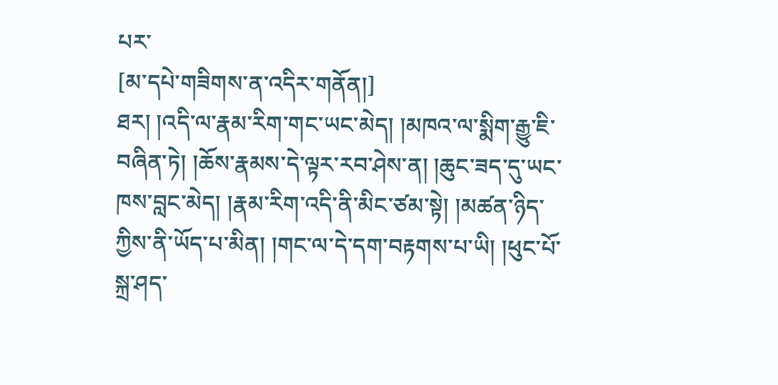པར་
[མ་དཔེ་གཟིགས་ན་འདིར་གནོན།]
ཐར། །འདི་ལ་རྣམ་རིག་གང་ཡང་མེད། །མཁའ་ལ་སྨིག་རྒྱུ་ཇི་བཞིན་ཏེ། །ཆོས་རྣམས་དེ་ལྟར་རབ་ཤེས་ན། །ཆུང་ཟད་དུ་ཡང་ཁས་བླང་མེད། །རྣམ་རིག་འདི་ནི་མིང་ཙམ་སྟེ། །མཚན་ཉིད་ཀྱིས་ནི་ཡོད་པ་མིན། །གང་ལ་དེ་དག་བརྟགས་པ་ཡི། །ཕུང་པོ་སྐྲ་ཤད་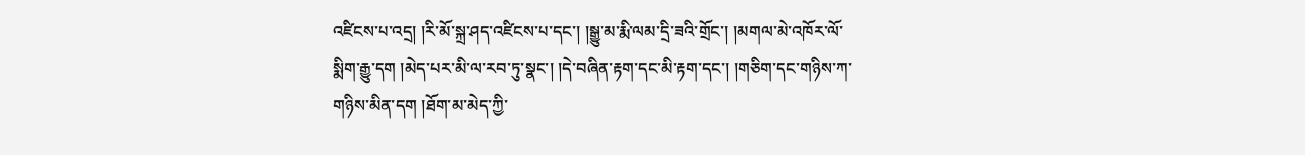འཛིངས་པ་འདྲ། །རི་མོ་སྐྲ་ཤད་འཛིངས་པ་དང་། །སྒྱུ་མ་རྨི་ལམ་དྲི་ཟའི་གྲོང་། །མགལ་མེ་འཁོར་ལོ་སྨིག་རྒྱུ་དག །མེད་པར་མི་ལ་རབ་ཏུ་སྣང་། །དེ་བཞིན་རྟག་དང་མི་རྟག་དང་། །གཅིག་དང་གཉིས་ཀ་གཉིས་མིན་དག །ཐོག་མ་མེད་ཀྱི་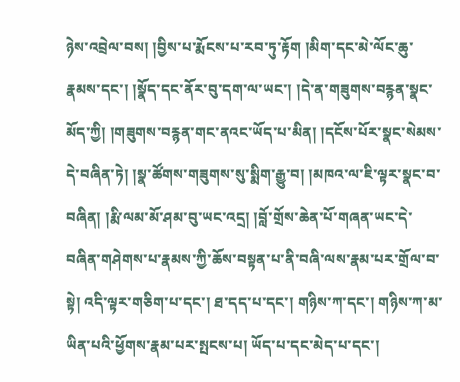ཉེས་འབྲེལ་བས། །བྱིས་པ་རྨོངས་པ་རབ་ཏུ་རྟོག །མིག་དང་མེ་ལོང་ཆུ་རྣམས་དང་། །སྣོད་དང་ནོར་བུ་དག་ལ་ཡང་། །དེ་ན་གཟུགས་བརྙན་སྣང་མོད་ཀྱི། །གཟུགས་བརྙན་གང་ནའང་ཡོད་པ་མིན། །དངོས་པོར་སྣང་སེམས་དེ་བཞིན་ཏེ། །སྣ་ཚོགས་གཟུགས་སུ་སྨིག་རྒྱུ་བ། །མཁའ་ལ་ཇི་ལྟར་སྣང་བ་བཞིན། །རྨི་ལམ་མོ་ཤམ་བུ་ཡང་འདྲ། །བློ་གྲོས་ཆེན་པོ་གཞན་ཡང་དེ་བཞིན་གཤེགས་པ་རྣམས་ཀྱི་ཆོས་བསྟན་པ་ནི་བཞི་ལས་རྣམ་པར་གྲོལ་བ་སྟེ། འདི་ལྟར་གཅིག་པ་དང་། ཐ་དད་པ་དང་། གཉིས་ཀ་དང་། གཉིས་ཀ་མ་ཡིན་པའི་ཕྱོགས་རྣམ་པར་སྤངས་པ། ཡོད་པ་དང་མེད་པ་དང་།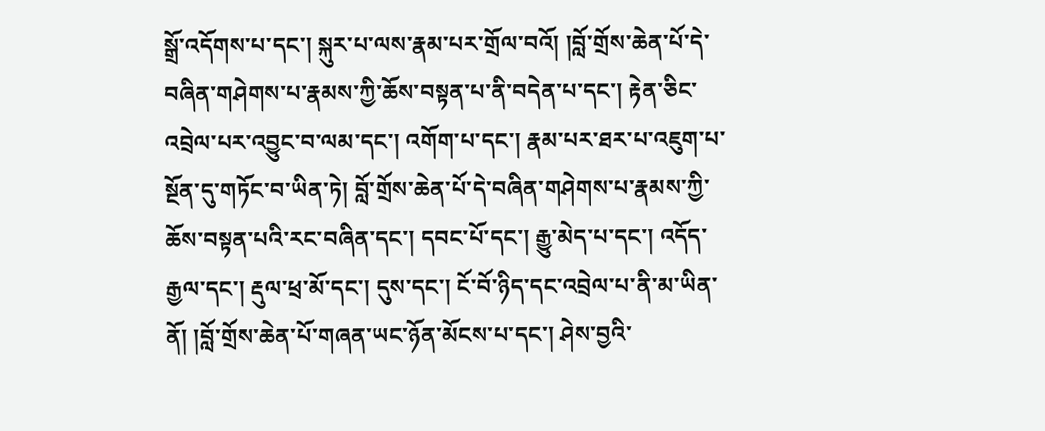སྒྲོ་འདོགས་པ་དང་། སྐུར་པ་ལས་རྣམ་པར་གྲོལ་བའོ། །བློ་གྲོས་ཆེན་པོ་དེ་བཞིན་གཤེགས་པ་རྣམས་ཀྱི་ཆོས་བསྟན་པ་ནི་བདེན་པ་དང་། རྟེན་ཅིང་འབྲེལ་པར་འབྱུང་བ་ལམ་དང་། འགོག་པ་དང་། རྣམ་པར་ཐར་པ་འཇུག་པ་སྔོན་དུ་གཏོང་བ་ཡིན་ཏེ། བློ་གྲོས་ཆེན་པོ་དེ་བཞིན་གཤེགས་པ་རྣམས་ཀྱི་ཆོས་བསྟན་པའི་རང་བཞིན་དང་། དབང་པོ་དང་། རྒྱུ་མེད་པ་དང་། འདོད་རྒྱལ་དང་། རྡུལ་ཕྲ་མོ་དང་། དུས་དང་། ངོ་བོ་ཉིད་དང་འབྲེལ་པ་ནི་མ་ཡིན་ནོ། །བློ་གྲོས་ཆེན་པོ་གཞན་ཡང་ཉོན་མོངས་པ་དང་། ཤེས་བྱའི་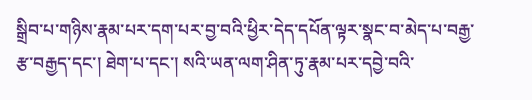སྒྲིབ་པ་གཉིས་རྣམ་པར་དག་པར་བྱ་བའི་ཕྱིར་དེད་དཔོན་ལྟར་སྣང་བ་མེད་པ་བརྒྱ་རྩ་བརྒྱད་དང་། ཐེག་པ་དང་། སའི་ཡན་ལག་ཤིན་ཏུ་རྣམ་པར་དབྱེ་བའི་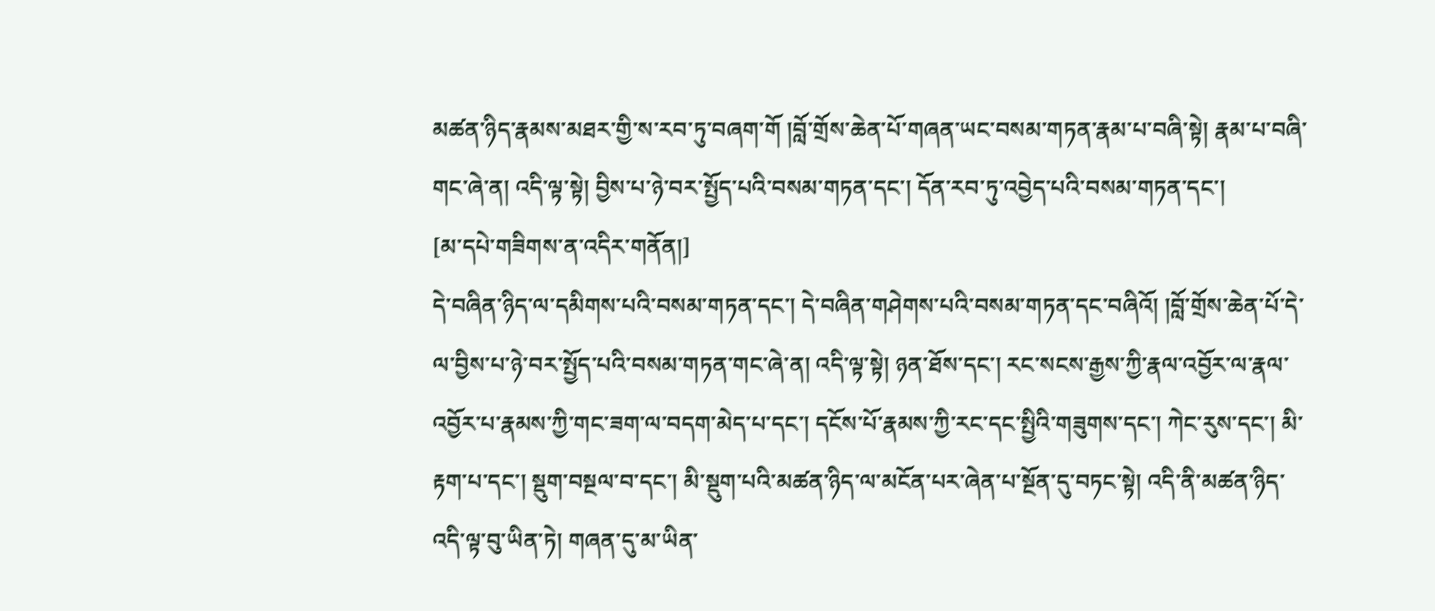མཚན་ཉིད་རྣམས་མཐར་གྱི་ས་རབ་ཏུ་བཞག་གོ །བློ་གྲོས་ཆེན་པོ་གཞན་ཡང་བསམ་གཏན་རྣམ་པ་བཞི་སྟེ། རྣམ་པ་བཞི་གང་ཞེ་ན། འདི་ལྟ་སྟེ། བྱིས་པ་ཉེ་བར་སྤྱོད་པའི་བསམ་གཏན་དང་། དོན་རབ་ཏུ་འབྱེད་པའི་བསམ་གཏན་དང་།
[མ་དཔེ་གཟིགས་ན་འདིར་གནོན།]
དེ་བཞིན་ཉིད་ལ་དམིགས་པའི་བསམ་གཏན་དང་། དེ་བཞིན་གཤེགས་པའི་བསམ་གཏན་དང་བཞིའོ། །བློ་གྲོས་ཆེན་པོ་དེ་ལ་བྱིས་པ་ཉེ་བར་སྤྱོད་པའི་བསམ་གཏན་གང་ཞེ་ན། འདི་ལྟ་སྟེ། ཉན་ཐོས་དང་། རང་སངས་རྒྱས་ཀྱི་རྣལ་འབྱོར་ལ་རྣལ་འབྱོར་པ་རྣམས་ཀྱི་གང་ཟག་ལ་བདག་མེད་པ་དང་། དངོས་པོ་རྣམས་ཀྱི་རང་དང་སྤྱིའི་གཟུགས་དང་། ཀེང་རུས་དང་། མི་རྟག་པ་དང་། སྡུག་བསྔལ་བ་དང་། མི་སྡུག་པའི་མཚན་ཉིད་ལ་མངོན་པར་ཞེན་པ་སྔོན་དུ་བཏང་སྟེ། འདི་ནི་མཚན་ཉིད་འདི་ལྟ་བུ་ཡིན་ཏེ། གཞན་དུ་མ་ཡིན་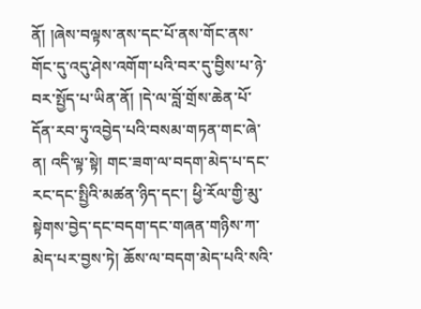ནོ། །ཞེས་བལྟས་ནས་དང་པོ་ནས་གོང་ནས་གོང་དུ་འདུ་ཤེས་འགོག་པའི་བར་དུ་བྱིས་པ་ཉེ་བར་སྤྱོད་པ་ཡིན་ནོ། །དེ་ལ་བློ་གྲོས་ཆེན་པོ་དོན་རབ་ཏུ་འབྱེད་པའི་བསམ་གཏན་གང་ཞེ་ན། འདི་ལྟ་སྟེ། གང་ཟག་ལ་བདག་མེད་པ་དང་རང་དང་སྤྱིའི་མཚན་ཉིད་དང་། ཕྱི་རོལ་གྱི་མུ་སྟེགས་བྱེད་དང་བདག་དང་གཞན་གཉིས་ཀ་མེད་པར་བྱས་ཏེ། ཆོས་ལ་བདག་མེད་པའི་སའི་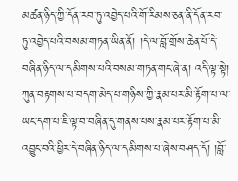མཚན་ཉིད་ཀྱི་དོན་རབ་ཏུ་འབྱེད་པའི་གོ་རིམས་ཅན་ནི་དོན་རབ་ཏུ་འབྱེད་པའི་བསམ་གཏན་ཡིན་ནོ། །དེ་ལ་བློ་གྲོས་ཆེན་པོ་དེ་བཞིན་ཉིད་ལ་དམིགས་པའི་བསམ་གཏན་གང་ཞེ་ན། འདི་ལྟ་སྟེ། ཀུན་བརྟགས་པ་བདག་མེད་པ་གཉིས་ཀྱི་རྣམ་པར་མི་རྟོག་པ་ལ་ཡང་དག་པ་ཇི་ལྟ་བ་བཞིན་དུ་གནས་པས་རྣམ་པར་རྟོག་པ་མི་འབྱུང་བའི་ཕྱིར་དེ་བཞིན་ཉིད་ལ་དམིགས་པ་ཞེས་བཤད་དོ། །བློ་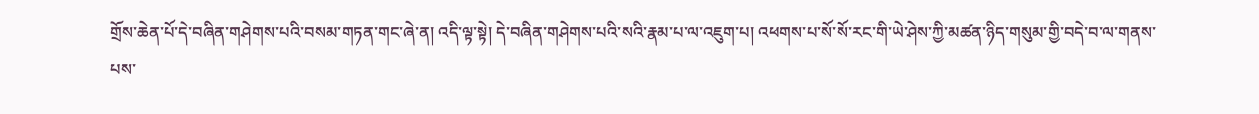གྲོས་ཆེན་པོ་དེ་བཞིན་གཤེགས་པའི་བསམ་གཏན་གང་ཞེ་ན། འདི་ལྟ་སྟེ། དེ་བཞིན་གཤེགས་པའི་སའི་རྣམ་པ་ལ་འཇུག་པ། འཕགས་པ་སོ་སོ་རང་གི་ཡེ་ཤེས་ཀྱི་མཚན་ཉིད་གསུམ་གྱི་བདེ་བ་ལ་གནས་པས་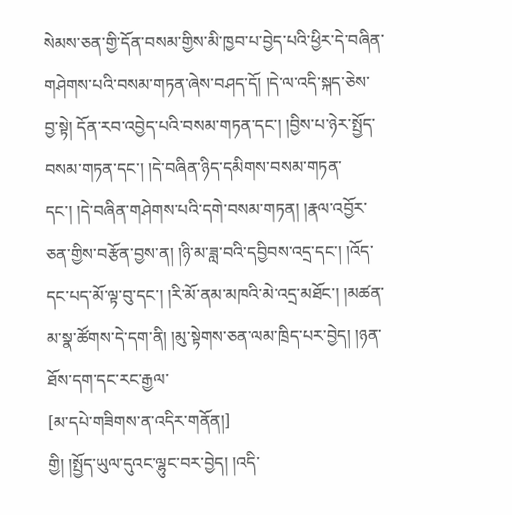སེམས་ཅན་གྱི་དོན་བསམ་གྱིས་མི་ཁྱབ་པ་བྱེད་པའི་ཕྱིར་དེ་བཞིན་གཤེགས་པའི་བསམ་གཏན་ཞེས་བཤད་དོ། །དེ་ལ་འདི་སྐད་ཅེས་བྱ་སྟེ། དོན་རབ་འབྱེད་པའི་བསམ་གཏན་དང་། །བྱིས་པ་ཉེར་སྤྱོད་བསམ་གཏན་དང་། །དེ་བཞིན་ཉིད་དམིགས་བསམ་གཏན་དང་། །དེ་བཞིན་གཤེགས་པའི་དགེ་བསམ་གཏན། །རྣལ་འབྱོར་ཅན་གྱིས་བརྩོན་བྱས་ན། །ཉི་མ་ཟླ་བའི་དབྱིབས་འདྲ་དང་། །འོད་དང་པད་མོ་ལྟ་བུ་དང་། །རི་མོ་ནམ་མཁའི་མེ་འདྲ་མཐོང་། །མཚན་མ་སྣ་ཚོགས་དེ་དག་ནི། །མུ་སྟེགས་ཅན་ལམ་ཁྲིད་པར་བྱེད། །ཉན་ཐོས་དག་དང་རང་རྒྱལ་
[མ་དཔེ་གཟིགས་ན་འདིར་གནོན།]
གྱི། །སྤྱོད་ཡུལ་དུའང་ལྷུང་བར་བྱེད། །འདི་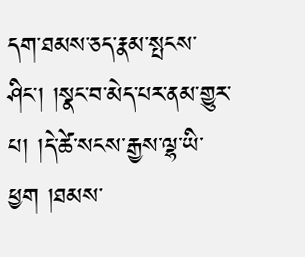དག་ཐམས་ཅད་རྣམ་སྤངས་ཤིང་། །སྣང་བ་མེད་པར་ནམ་གྱུར་པ། །དེ་ཚེ་སངས་རྒྱས་ལྷ་ཡི་ཕྱག །ཐམས་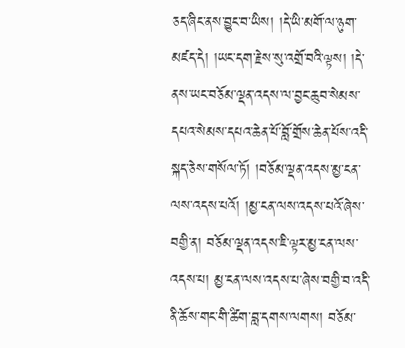ཅད་ཞིང་ནས་བྱུང་བ་ཡིས། །དེ་ཡི་མགོ་ལ་ཉུག་མཛད་དེ། །ཡང་དག་རྗེས་སུ་འགྲོ་བའི་ལྟས། །དེ་ནས་ཡང་བཅོམ་ལྡན་འདས་ལ་བྱང་ཆུབ་སེམས་དཔའ་སེམས་དཔའ་ཆེན་པོ་བློ་གྲོས་ཆེན་པོས་འདི་སྐད་ཅེས་གསོལ་ཏོ། །བཅོམ་ལྡན་འདས་མྱ་ངན་ལས་འདས་པའོ། །མྱ་ངན་ལས་འདས་པའོ་ཞེས་བགྱི་ན། བཅོམ་ལྡན་འདས་ཇི་ལྟར་མྱ་ངན་ལས་འདས་པ། མྱ་ངན་ལས་འདས་པ་ཞེས་བགྱི་བ་འདི་ནི་ཆོས་གང་གི་ཚིག་བླ་དགས་ལགས། བཅོམ་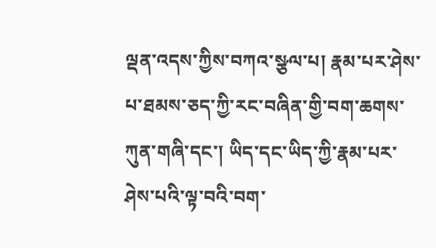ལྡན་འདས་ཀྱིས་བཀའ་སྩལ་པ། རྣམ་པར་ཤེས་པ་ཐམས་ཅད་ཀྱི་རང་བཞིན་གྱི་བག་ཆགས་ཀུན་གཞི་དང་། ཡིད་དང་ཡིད་ཀྱི་རྣམ་པར་ཤེས་པའི་ལྟ་བའི་བག་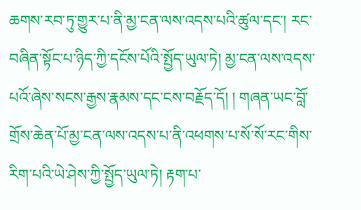ཆགས་རབ་ཏུ་གྱུར་པ་ནི་མྱ་ངན་ལས་འདས་པའི་ཚུལ་དང་། རང་བཞིན་སྟོང་པ་ཉིད་ཀྱི་དངོས་པོའི་སྤྱོད་ཡུལ་ཏེ། མྱ་ངན་ལས་འདས་པའོ་ཞེས་སངས་རྒྱས་རྣམས་དང་ངས་བརྗོད་དོ། ། གཞན་ཡང་བློ་གྲོས་ཆེན་པོ་མྱ་ངན་ལས་འདས་པ་ནི་འཕགས་པ་སོ་སོ་རང་གིས་རིག་པའི་ཡེ་ཤེས་ཀྱི་སྤྱོད་ཡུལ་ཏེ། རྟག་པ་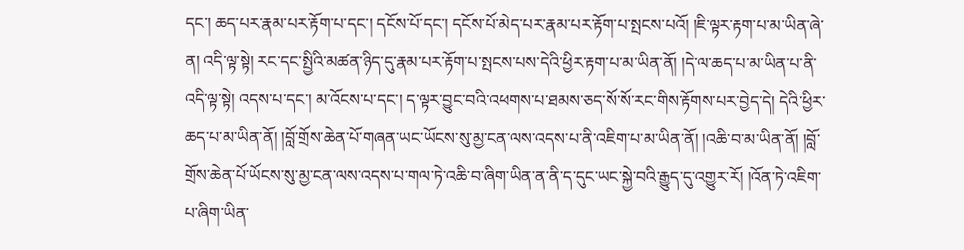དང་། ཆད་པར་རྣམ་པར་རྟོག་པ་དང་། དངོས་པོ་དང་། དངོས་པོ་མེད་པར་རྣམ་པར་རྟོག་པ་སྤངས་པའོ། །ཇི་ལྟར་རྟག་པ་མ་ཡིན་ཞེ་ན། འདི་ལྟ་སྟེ། རང་དང་སྤྱིའི་མཚན་ཉིད་དུ་རྣམ་པར་རྟོག་པ་སྤངས་པས་དེའི་ཕྱིར་རྟག་པ་མ་ཡིན་ནོ། །དེ་ལ་ཆད་པ་མ་ཡིན་པ་ནི་འདི་ལྟ་སྟེ། འདས་པ་དང་། མ་འོངས་པ་དང་། ད་ལྟར་བྱུང་བའི་འཕགས་པ་ཐམས་ཅད་སོ་སོ་རང་གིས་རྟོགས་པར་བྱེད་དེ། དེའི་ཕྱིར་ཆད་པ་མ་ཡིན་ནོ། །བློ་གྲོས་ཆེན་པོ་གཞན་ཡང་ཡོངས་སུ་མྱ་ངན་ལས་འདས་པ་ནི་འཇིག་པ་མ་ཡིན་ནོ། །འཆི་བ་མ་ཡིན་ནོ། །བློ་གྲོས་ཆེན་པོ་ཡོངས་སུ་མྱ་ངན་ལས་འདས་པ་གལ་ཏེ་འཆི་བ་ཞིག་ཡིན་ན་ནི་ད་དུང་ཡང་སྐྱེ་བའི་རྒྱུད་དུ་འགྱུར་རོ། །འོན་ཏེ་འཇིག་པ་ཞིག་ཡིན་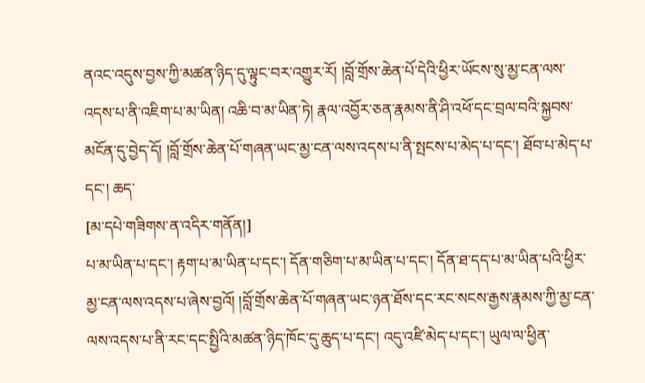ནའང་འདུས་བྱས་ཀྱི་མཚན་ཉིད་དུ་ལྟུང་བར་འགྱུར་རོ། །བློ་གྲོས་ཆེན་པོ་དེའི་ཕྱིར་ཡོངས་སུ་མྱ་ངན་ལས་འདས་པ་ནི་འཇིག་པ་མ་ཡིན། འཆི་བ་མ་ཡིན་ཏེ། རྣལ་འབྱོར་ཅན་རྣམས་ནི་ཤི་འཕོ་དང་བྲལ་བའི་སྐྱབས་མངོན་དུ་བྱེད་དོ། །བློ་གྲོས་ཆེན་པོ་གཞན་ཡང་མྱ་ངན་ལས་འདས་པ་ནི་སྤངས་པ་མེད་པ་དང་། ཐོབ་པ་མེད་པ་དང་། ཆད་
[མ་དཔེ་གཟིགས་ན་འདིར་གནོན།]
པ་མ་ཡིན་པ་དང་། རྟག་པ་མ་ཡིན་པ་དང་། དོན་གཅིག་པ་མ་ཡིན་པ་དང་། དོན་ཐ་དད་པ་མ་ཡིན་པའི་ཕྱིར་མྱ་ངན་ལས་འདས་པ་ཞེས་བྱའོ། །བློ་གྲོས་ཆེན་པོ་གཞན་ཡང་ཉན་ཐོས་དང་རང་སངས་རྒྱས་རྣམས་ཀྱི་མྱ་ངན་ལས་འདས་པ་ནི་རང་དང་སྤྱིའི་མཚན་ཉིད་ཁོང་དུ་ཆུད་པ་དང་། འདུ་འཛི་མེད་པ་དང་། ཡུལ་ལ་ཕྱིན་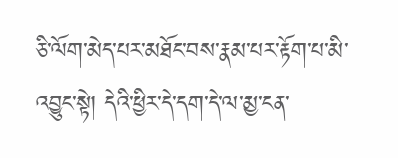ཅི་ལོག་མེད་པར་མཐོང་བས་རྣམ་པར་རྟོག་པ་མི་འབྱུང་སྟེ། དེའི་ཕྱིར་དེ་དག་དེ་ལ་མྱ་ངན་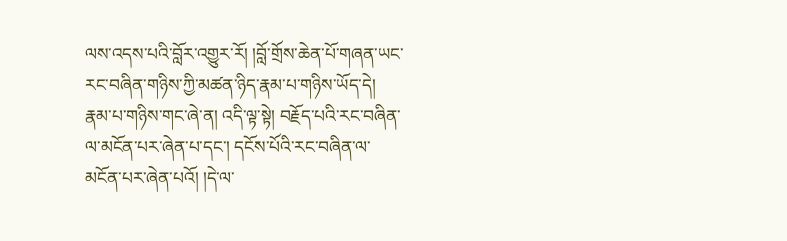ལས་འདས་པའི་བློར་འགྱུར་རོ། །བློ་གྲོས་ཆེན་པོ་གཞན་ཡང་རང་བཞིན་གཉིས་ཀྱི་མཚན་ཉིད་རྣམ་པ་གཉིས་ཡོད་དེ། རྣམ་པ་གཉིས་གང་ཞེ་ན། འདི་ལྟ་སྟེ། བརྗོད་པའི་རང་བཞིན་ལ་མངོན་པར་ཞེན་པ་དང་། དངོས་པོའི་རང་བཞིན་ལ་མངོན་པར་ཞེན་པའོ། །དེ་ལ་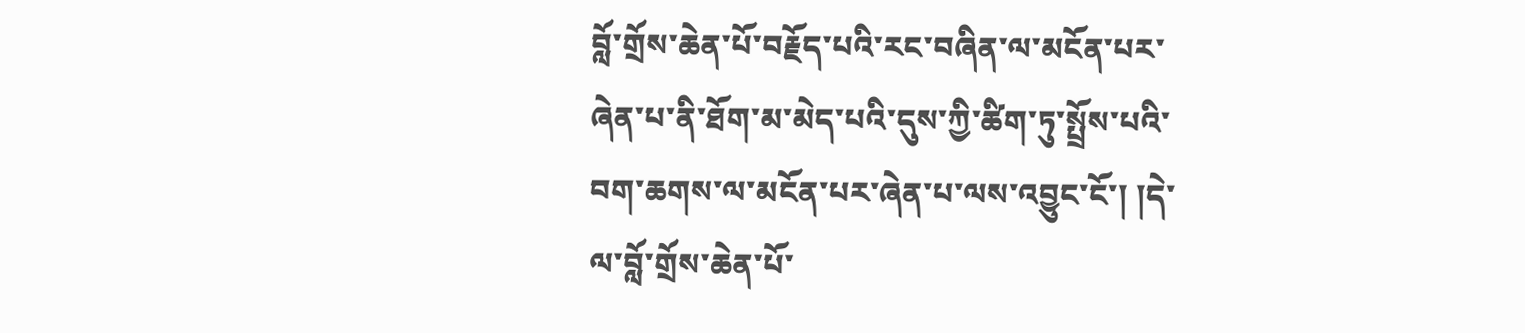བློ་གྲོས་ཆེན་པོ་བརྗོད་པའི་རང་བཞིན་ལ་མངོན་པར་ཞེན་པ་ནི་ཐོག་མ་མེད་པའི་དུས་ཀྱི་ཚིག་ཏུ་སྤྲོས་པའི་བག་ཆགས་ལ་མངོན་པར་ཞེན་པ་ལས་འབྱུང་ངོ་། །དེ་ལ་བློ་གྲོས་ཆེན་པོ་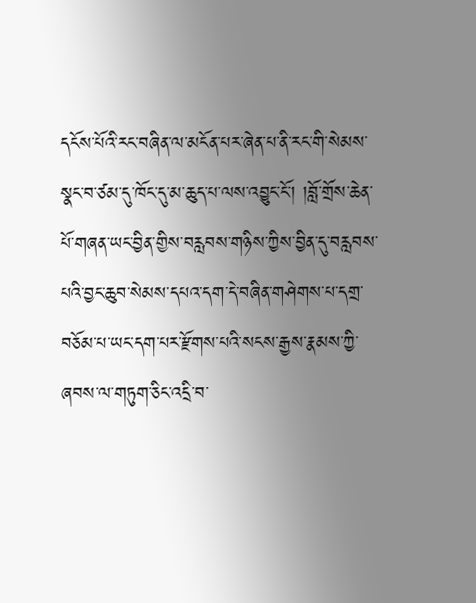དངོས་པོའི་རང་བཞིན་ལ་མངོན་པར་ཞེན་པ་ནི་རང་གི་སེམས་སྣང་བ་ཙམ་དུ་ཁོང་དུ་མ་ཆུད་པ་ལས་འབྱུང་ངོ་། །བློ་གྲོས་ཆེན་པོ་གཞན་ཡང་བྱིན་གྱིས་བརླབས་གཉིས་ཀྱིས་བྱིན་དུ་བརླབས་པའི་བྱང་ཆུབ་སེམས་དཔའ་དག་དེ་བཞིན་གཤེགས་པ་དགྲ་བཅོམ་པ་ཡང་དག་པར་རྫོགས་པའི་སངས་རྒྱས་རྣམས་ཀྱི་ཞབས་ལ་གཏུག་ཅིང་འདྲི་བ་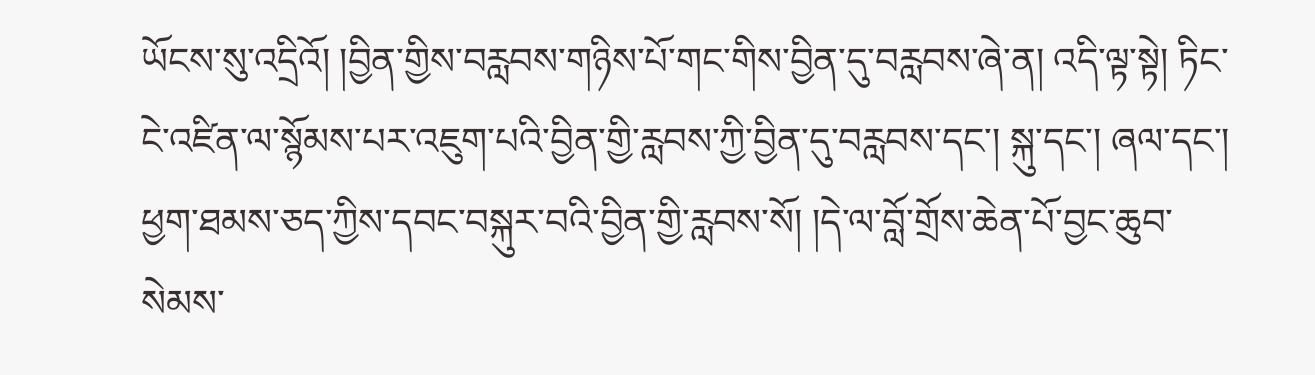ཡོངས་སུ་འདྲིའོ། །བྱིན་གྱིས་བརླབས་གཉིས་པོ་གང་གིས་བྱིན་དུ་བརླབས་ཞེ་ན། འདི་ལྟ་སྟེ། ཏིང་ངེ་འཛིན་ལ་སྙོམས་པར་འཇུག་པའི་བྱིན་གྱི་རླབས་ཀྱི་བྱིན་དུ་བརླབས་དང་། སྐུ་དང་། ཞལ་དང་། ཕྱག་ཐམས་ཅད་ཀྱིས་དབང་བསྐུར་བའི་བྱིན་གྱི་རླབས་སོ། །དེ་ལ་བློ་གྲོས་ཆེན་པོ་བྱང་ཆུབ་སེམས་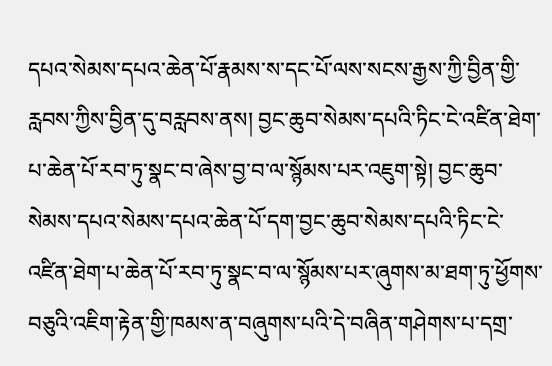དཔའ་སེམས་དཔའ་ཆེན་པོ་རྣམས་ས་དང་པོ་ལས་སངས་རྒྱས་ཀྱི་བྱིན་གྱི་རླབས་ཀྱིས་བྱིན་དུ་བརླབས་ནས། བྱང་ཆུབ་སེམས་དཔའི་ཏིང་ངེ་འཛིན་ཐེག་པ་ཆེན་པོ་རབ་ཏུ་སྣང་བ་ཞེས་བྱ་བ་ལ་སྙོམས་པར་འཇུག་སྟེ། བྱང་ཆུབ་སེམས་དཔའ་སེམས་དཔའ་ཆེན་པོ་དག་བྱང་ཆུབ་སེམས་དཔའི་ཏིང་ངེ་འཛིན་ཐེག་པ་ཆེན་པོ་རབ་ཏུ་སྣང་བ་ལ་སྙོམས་པར་ཞུགས་མ་ཐག་ཏུ་ཕྱོགས་བཅུའི་འཇིག་རྟེན་གྱི་ཁམས་ན་བཞུགས་པའི་དེ་བཞིན་གཤེགས་པ་དགྲ་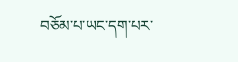བཅོམ་པ་ཡང་དག་པར་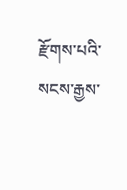རྫོགས་པའི་སངས་རྒྱས་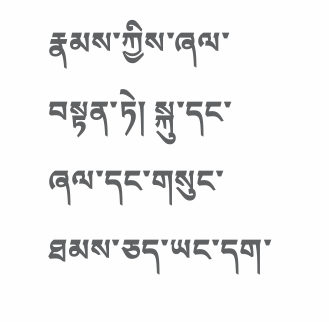རྣམས་ཀྱིས་ཞལ་བསྟན་ཏེ། སྐུ་དང་ཞལ་དང་གསུང་ཐམས་ཅད་ཡང་དག་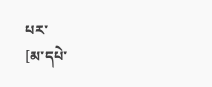པར་
[མ་དཔེ་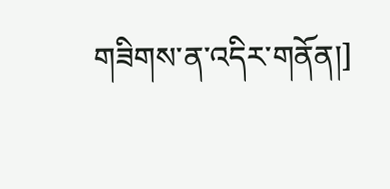གཟིགས་ན་འདིར་གནོན།]